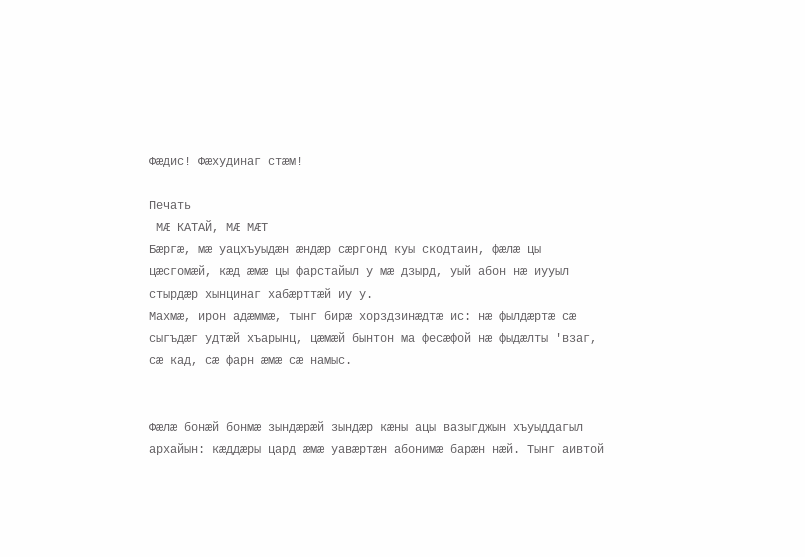Фæдис! Фæхудинаг стæм!

Печать
 МÆ КАТАЙ, МÆ МÆТ
Бæргæ, мæ уацхъуыдæн æндæр сæргонд куы скодтаин, фæлæ цы цæсгомæй, кæд æмæ цы фарстайыл у мæ дзырд, уый абон нæ иууыл стырдæр хынцинаг хабæрттæй иу у.
Махмæ, ирон адæммæ, тынг бирæ хорздзинæдтæ ис: нæ фылдæртæ сæ сыгъдæг удтæй хъарынц, цæмæй бынтон ма фесæфой нæ фыдæлты 'взаг, сæ кад, сæ фарн æмæ сæ намыс.


Фæлæ бонæй бонмæ зындæрæй зындæр кæны ацы вазыгджын хъуыддагыл архайын: кæддæры цард æмæ уавæртæн абонимæ барæн нæй. Тынг аивтой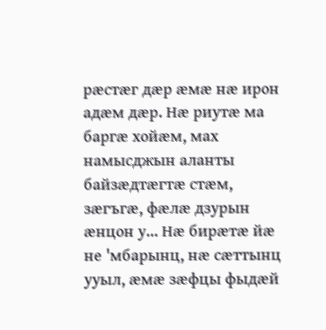рæстæг дæр æмæ нæ ирон адæм дæр. Нæ риутæ ма баргæ хойæм, мах намысджын аланты байзæдтæгтæ стæм, зæгъгæ, фæлæ дзурын æнцон у... Нæ бирæтæ йæ не 'мбарынц, нæ сæттынц ууыл, æмæ зæфцы фыдæй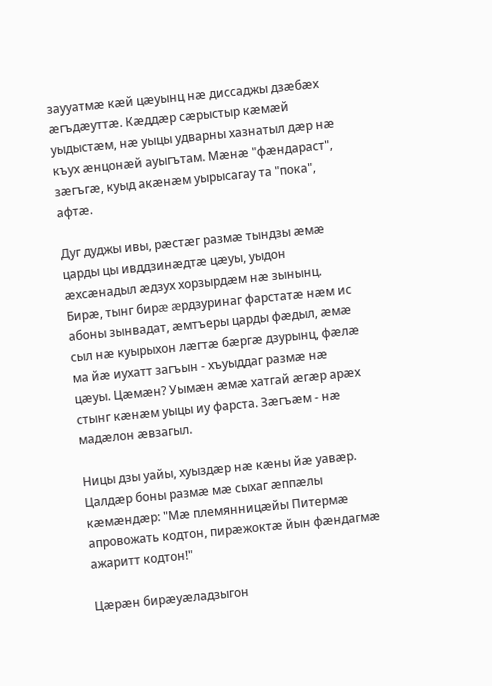заууатмæ кæй цæуынц нæ диссаджы дзæбæх æгъдæуттæ. Кæддæр сæрыстыр кæмæй уыдыстæм, нæ уыцы удварны хазнатыл дæр нæ къух æнцонæй ауыгътам. Мæнæ "фæндараст", зæгъгæ, куыд акæнæм уырысагау та "пока", афтæ.

Дуг дуджы ивы, рæстæг размæ тындзы æмæ царды цы ивддзинæдтæ цæуы, уыдон æхсæнадыл æдзух хорзырдæм нæ зынынц. Бирæ, тынг бирæ æрдзуринаг фарстатæ нæм ис абоны зынвадат, æмтъеры царды фæдыл, æмæ сыл нæ куырыхон лæгтæ бæргæ дзурынц, фæлæ ма йæ иухатт загъын - хъуыддаг размæ нæ цæуы. Цæмæн? Уымæн æмæ хатгай æгæр арæх стынг кæнæм уыцы иу фарста. Зæгъæм - нæ мадæлон æвзагыл.

Ницы дзы уайы, хуыздæр нæ кæны йæ уавæр. Цалдæр боны размæ мæ сыхаг æппæлы кæмæндæр: "Мæ племянницæйы Питермæ апровожать кодтон, пирæжоктæ йын фæндагмæ ажаритт кодтон!"

Цæрæн бирæуæладзыгон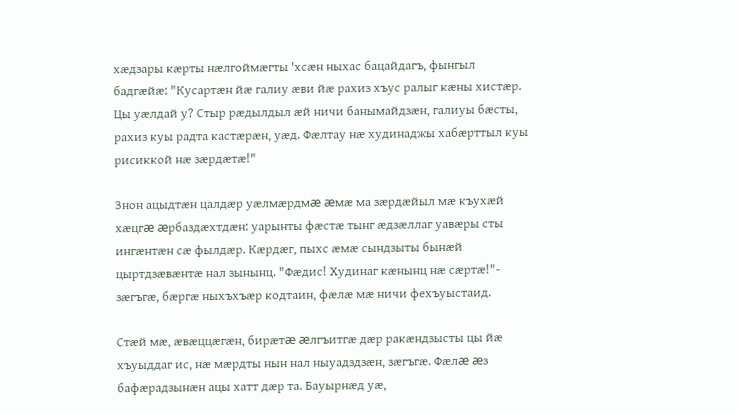хæдзары кæрты нæлгоймæгты 'хсæн ныхас бацайдагъ, фынгыл бадгæйæ: "Кусартæн йæ галиу æви йæ рахиз хъус ралыг кæны хистæр. Цы уæлдай у? Стыр рæдылдыл æй ничи банымайдзæн, галиуы бæсты, рахиз куы радта кастæрæн, уæд. Фæлтау нæ худинаджы хабæрттыл куы рисиккой нæ зæрдæтæ!"

Знон ацыдтæн цалдæр уæлмæрдмæ æмæ ма зæрдæйыл мæ къухæй хæцгæ æрбаздæхтдæн: уарынты фæстæ тынг æдзæллаг уавæры сты ингæнтæн сæ фылдæр. Кæрдæг, пыхс æмæ сындзыты бынæй цыртдзæвæнтæ нал зынынц. "Фæдис! Худинаг кæнынц нæ сæртæ!"- зæгъгæ, бæргæ ныхъхъæр кодтаин, фæлæ мæ ничи фехъуыстаид.

Стæй мæ, æвæццæгæн, бирæтæ æлгъитгæ дæр ракæндзысты цы йæ хъуыддаг ис, нæ мæрдты нын нал ныуадздзæн, зæгъгæ. Фæлæ æз бафæрадзынæн ацы хатт дæр та. Бауырнæд уæ,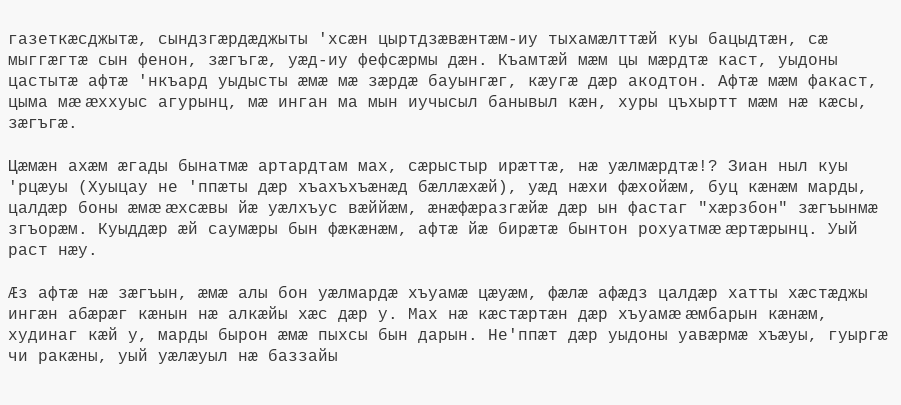газеткæсджытæ, сындзгæрдæджыты 'хсæн цыртдзæвæнтæм-иу тыхамæлттæй куы бацыдтæн, сæ мыггæгтæ сын фенон, зæгъгæ, уæд-иу фефсæрмы дæн. Къамтæй мæм цы мæрдтæ каст, уыдоны цастытæ афтæ 'нкъард уыдысты æмæ мæ зæрдæ бауынгæг, кæугæ дæр акодтон. Афтæ мæм факаст, цыма мæ æххуыс агурынц, мæ инган ма мын иучысыл банывыл кæн, хуры цъхыртт мæм нæ кæсы, зæгъгæ.

Цæмæн ахæм æгады бынатмæ артардтам мах, сæрыстыр ирæттæ, нæ уæлмæрдтæ!? Зиан ныл куы 'рцæуы (Хуыцау не 'ппæты дæр хъахъхъæнæд бæллæхæй), уæд нæхи фæхойæм, буц кæнæм марды, цалдæр боны æмæ æхсæвы йæ уæлхъус вæййæм, æнæфæразгæйæ дæр ын фастаг "хæрзбон" зæгъынмæ згъорæм. Куыддæр æй саумæры бын фæкæнæм, афтæ йæ бирæтæ бынтон рохуатмæ æртæрынц. Уый раст нæу.

Æз афтæ нæ зæгъын, æмæ алы бон уæлмардæ хъуамæ цæуæм, фæлæ афæдз цалдæр хатты хæстæджы ингæн абæрæг кæнын нæ алкæйы хæс дæр у. Мах нæ кæстæртæн дæр хъуамæ æмбарын кæнæм, худинаг кæй у, марды бырон æмæ пыхсы бын дарын. Не'ппæт дæр уыдоны уавæрмæ хъæуы, гуыргæ чи ракæны, уый уæлæуыл нæ баззайы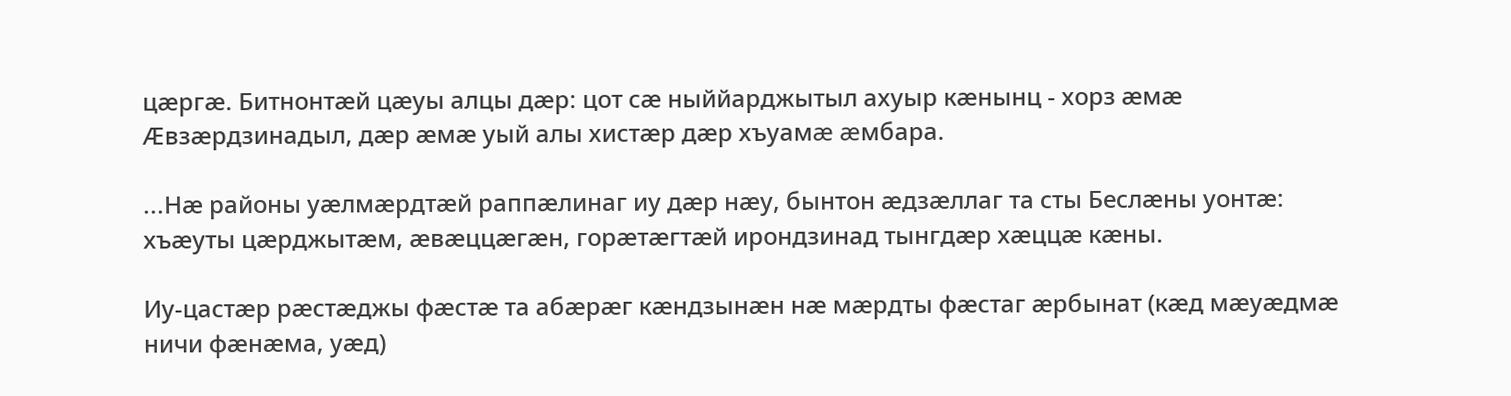цæргæ. Битнонтæй цæуы алцы дæр: цот сæ ныййарджытыл ахуыр кæнынц - хорз æмæ Æвзæрдзинадыл, дæр æмæ уый алы хистæр дæр хъуамæ æмбара.

...Нæ районы уæлмæрдтæй раппæлинаг иу дæр нæу, бынтон æдзæллаг та сты Беслæны уонтæ: хъæуты цæрджытæм, æвæццæгæн, горæтæгтæй ирондзинад тынгдæр хæццæ кæны.

Иу-цастæр рæстæджы фæстæ та абæрæг кæндзынæн нæ мæрдты фæстаг æрбынат (кæд мæуæдмæ ничи фæнæма, уæд)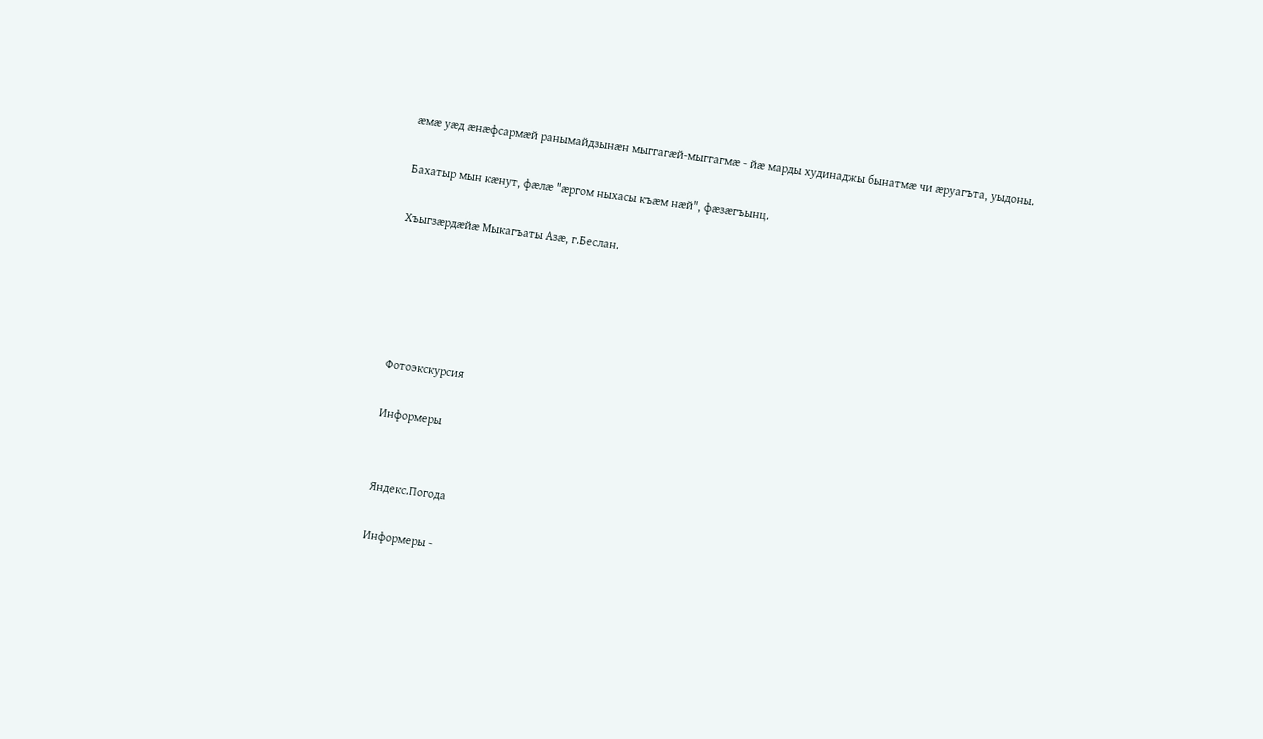æмæ уæд æнæфсармæй ранымайдзынæн мыггагæй-мыггагмæ - йæ марды худинаджы бынатмæ чи æруагъта, уыдоны.

Бахатыр мын кæнут, фæлæ "æргом ныхасы къæм нæй", фæзæгъынц.

Хъыгзæрдæйæ Мыкагъаты Азæ, г.Беслан.





Фотоэкскурсия

Информеры


Яндекс.Погода

Информеры -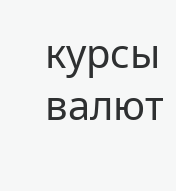курсы валют